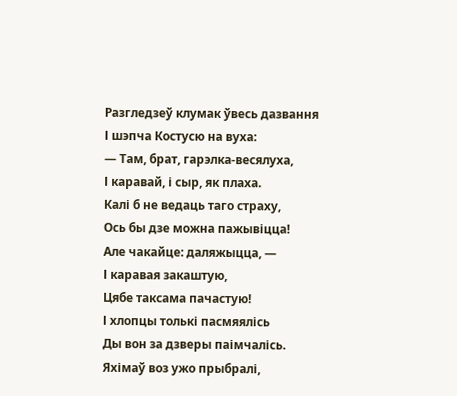Разгледзеў клумак ўвесь дазвання
І шэпча Костусю на вуха:
— Там, брат, гарэлка-весялуха,
І каравай, і сыр, як плаха.
Калі б не ведаць таго страху,
Ось бы дзе можна пажывіцца!
Але чакайце: даляжыцца, —
І каравая закаштую,
Цябе таксама пачастую!
І хлопцы толькі пасмяялісь
Ды вон за дзверы паімчалісь.
Яхімаў воз ужо прыбралі,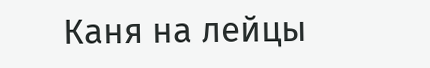Каня на лейцы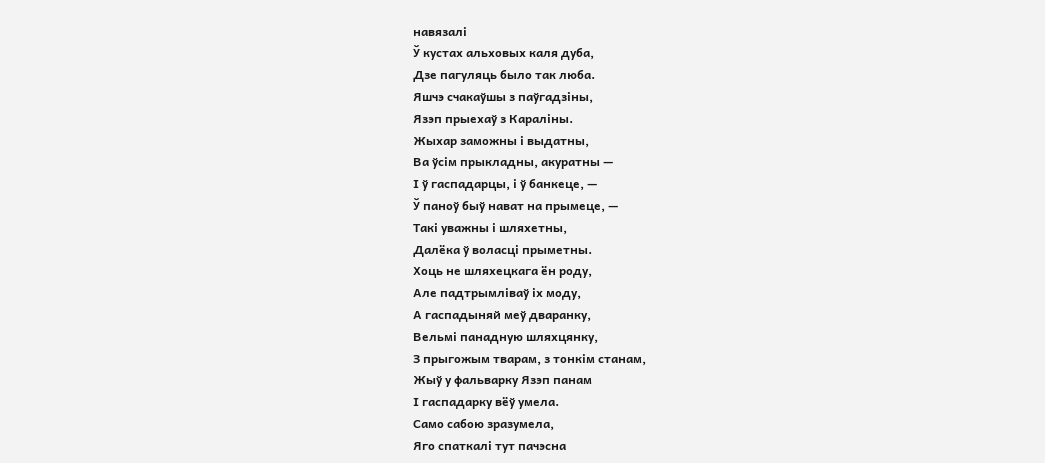навязалі
Ў кустах альховых каля дуба,
Дзе пагуляць было так люба.
Яшчэ счакаўшы з паўгадзіны,
Язэп прыехаў з Караліны.
Жыхар заможны і выдатны,
Ва ўсім прыкладны, акуратны —
І ў гаспадарцы, і ў банкеце, —
Ў паноў быў нават на прымеце, —
Такі уважны і шляхетны,
Далёка ў воласці прыметны.
Хоць не шляхецкага ён роду,
Але падтрымліваў іх моду,
А гаспадыняй меў дваранку,
Вельмі панадную шляхцянку,
З прыгожым тварам, з тонкім станам,
Жыў у фальварку Язэп панам
І гаспадарку вёў умела.
Само сабою зразумела,
Яго спаткалі тут пачэсна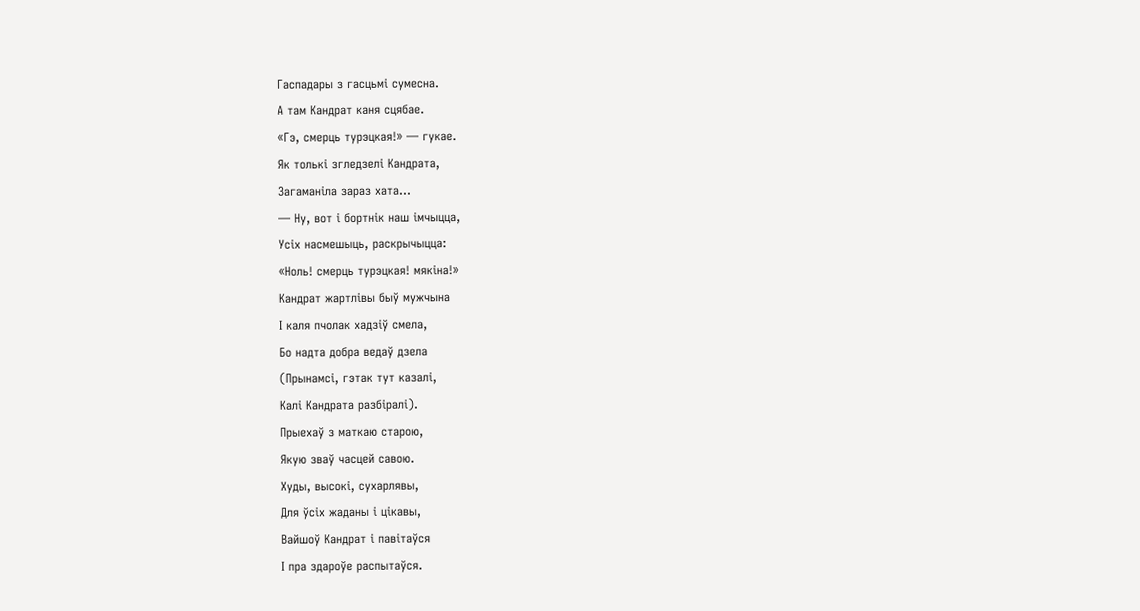Гаспадары з гасцьмі сумесна.
А там Кандрат каня сцябае.
«Гэ, смерць турэцкая!» — гукае.
Як толькі згледзелі Кандрата,
Загаманіла зараз хата...
— Ну, вот і бортнік наш імчыцца,
Усіх насмешыць, раскрычыцца:
«Ноль! смерць турэцкая! мякіна!»
Кандрат жартлівы быў мужчына
І каля пчолак хадзіў смела,
Бо надта добра ведаў дзела
(Прынамсі, гэтак тут казалі,
Калі Кандрата разбіралі).
Прыехаў з маткаю старою,
Якую зваў часцей савою.
Худы, высокі, сухарлявы,
Для ўсіх жаданы і цікавы,
Вайшоў Кандрат і павітаўся
І пра здароўе распытаўся.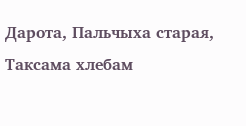Дарота, Пальчыха старая,
Таксама хлебам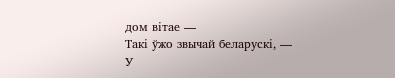дом вітае —
Такі ўжо звычай беларускі, —
У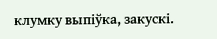клумку выпіўка, закускі.